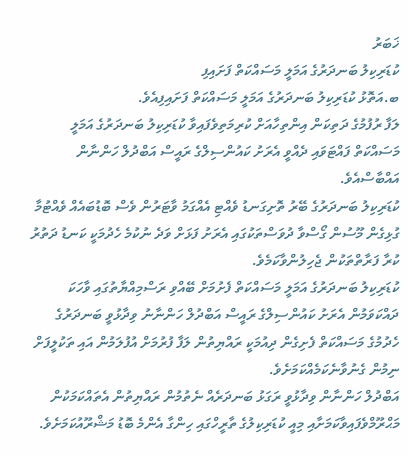ޚަބަރު
ކުޑަރިކިލު ބަނދަރުގެ އަމަލީ މަސައްކަތް ފަށައިފި
ބ.އަތޮޅު ކުޑަރިކިލު ބަނދަރުގެ އަމަލީ މަސައްކަތް ފަށައިފިއެވެ.
ލަފާ ރުފުމުގެ ދަތިކަން އިންތިހާއަށް ކުރިމަތިވެފައިވާ ކުޑަރިކިލު ބަނދަރުގެ އަމަލީ މަސައްކަތް ފައްޓަވައި ދެއްވީ އެރަށު ކައުންސިލްގެ ރައީސް އަބްދުލް ހަންނާން އައްބާސްއެވެ.
ކުޑަރިކިލު ބަނދަރުގެ ބޭރު ތޮށިގަނޑު ވެއްޓި އެއްގަމު ވާޓަރުން ވެސް ބޮޑުބައެއް ވެއްޓުމާ ގުޅިގެން މޫސުން ގޯސްވާ ދުވަސްތަކުގައި އެރަށު ފަޅަށް ވަދެ ނުކުމެ ހެދުމަކީ ކަނޑު ދަތުރު ކުރާ ފަރާތްތަކުން ޖެހިލުންވާކަމެވެ.
ކުޑަރިކިލު ބަނދަރުގެ އަމަލީ މަސައްކަތް ފެށުމަށް ބޭއްވި ރަސްމިއްޔާތުގައި ވާހަކަ ދައްކަވަމުން އެރަށު ކައުންސިލްގެ ރައީސް އަބްދުލް ހަންނާނު ވިދާޅުވީ ބަނދަރުގެ ހެދުމުގެ މަސައްކަތް ފެށިގެން ދިއުމަކީ ރައްޔިތުން ލަފާ ފުރުމަށް އުފުލަމުން އައި ތަކުލީފަށް ނިމުން ގެނުވާނެކަމެއްކަމަށެވެ.
އަބްދުލް ހަންނާން ވިދާޅުވީ ރަގަޅު ބަނދަރެއް ނެތުމުން ރައްޔިތުން އެތައްކަމަކުން މަޙްރޫމްވެފައިވާކަމަށާއި މިއީ ކުޑަރިކިލުގެ ތާރީހްގައި ހިންގާ އެންމެ ބޮޑު މަޝްރޫއުކަމަށެވެ.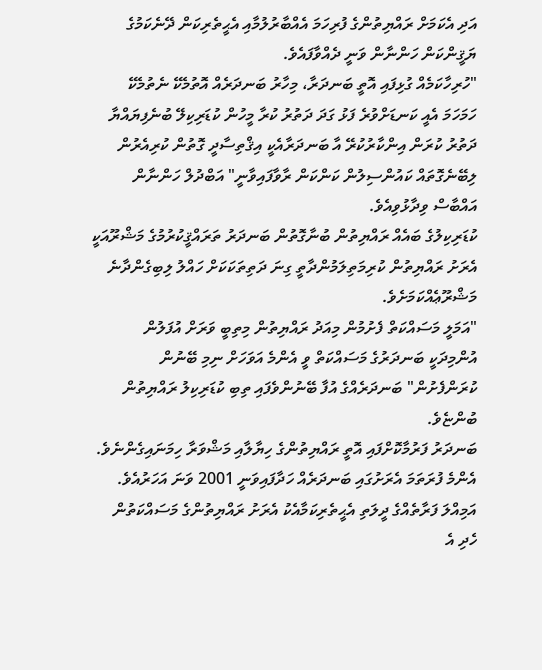އަދި އެކަމަށް ރައްޔިތުންގެ ފުރިހަމަ އެއްބާރުލުމާއި އެޙީތެރިކަން ދޭނެކަމުގެ ޔަޤީންކަން ހަންނާން ވަނީ ދެއްވާފައެވެ.
"ހުރިހާކަމެއް ގުޅިފައި އޮތީ ބަނދަރާ، މިހާރު ބަނދަރެއް އޮތުމެކޭ ނެތުމެކޭ ހަމަހަމަ އެއީ ކަނޑަށްވުރެ ފަޅު ގަދަ ދަތުރު ކުރާ މީހުން ކުޑަރިކިލޭ ބުނެފިޔައްޔާ ދަތުރު ކުރަން އިންކާރުކުރޭ އާ ބަނދަރާއެކީ އިޤްތިސާދީ ގޮތުން ކުރިއެރުން ލިބޭނެގޮތައް ކައުންސިލުން ކަންކަން ރާވާފައިވާނީ" އަބްދުލް ހަންނާން އައްބާސް ވިދާޅުވިއެވެ.
ކުޑަރިކިލުގެ ބައެއް ރައްޔިތުން ބުނާގޮތުން ބަނދަރު ތަރައްޤީކުރުމުގެ މަޝްރޫއަކީ އެރަށު ރައްޔިތުން ކުރިމަތިލަމުންދާތީ ގިނަ ދަތިތަކަކަށް ހައްލު ލިބިގެންދާނެ މަޝްރޫޢެއްކަމަށެވެ.
"އަމަލީ މަސައްކަތް ފެށުމުން މިއަދު ރައްޔިތުން މިތިބީ ވަރަށް އުފަލުން އުންމިދަކީ ބަނދަރުގެ މަސައްކަތް ވީ އެންމެ އަވަހަށް ނިމި ބޭނުން ކުރަންފެށުން" ބަނދަރެއްގެ އުފާ ބޭނުންވެފައި ތިބި ކުޑަރިކިލު ރައްޔިތުން ބުންޏެވެ.
ބަނދަރު ފަރުމާކޮށްފައި އޮތީ ރައްޔިތުންގެ ހިޔާލާއި މަޝްވަރާ ހިމަނައިގެންނެވެ. އެންމެ ފުރަތަމަ އެރަށުގައި ބަނދަރެއް ހަދާފައިވަނީ 2001 ވަނަ އަހަރުއެވެ. އަމިއްލަ ފަރާތެއްގެ ދީލަތި އެޙީތެރިކަމާއެކު އެރަށު ރައްޔިތުންގެ މަސައްކަތުން ހެދި އެ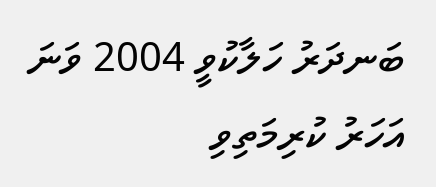ބަނދަރު ހަލާކުވީ 2004 ވަނަ އަހަރު ކުރިމަތިވި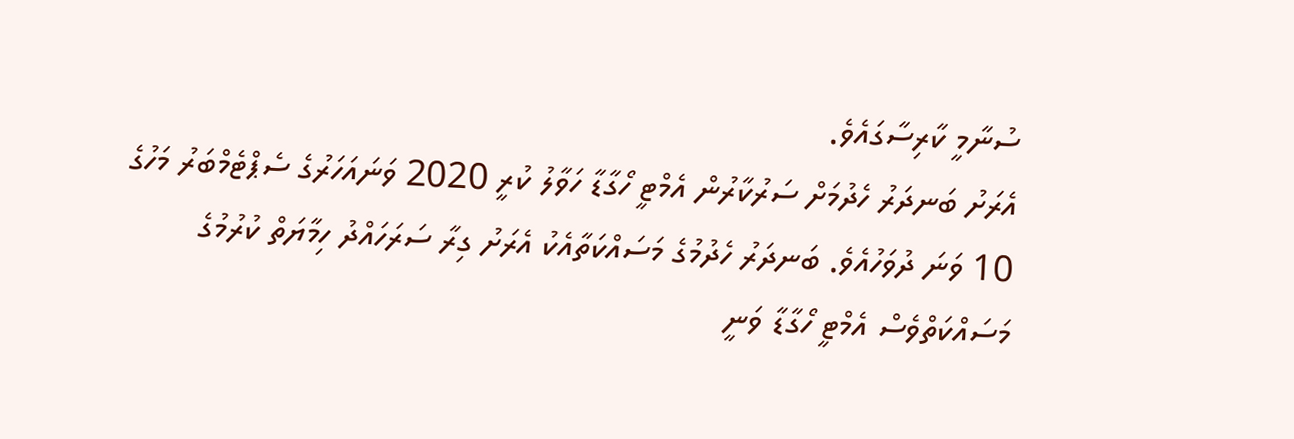ސުނާމީ ކާރިސާގައެވެ.
އެރަށު ބަނދަރު ހެދުމަށް ސަރުކާރުން އެމްޓީ ހޯގާޑާ ހަވާލު ކުރީ 2020 ވަނައަހަރުގެ ސެޕްޓެމްބަރު މަހުގެ 10 ވަނަ ދުވަހުއެވެ. ބަނދަރު ހެދުމުގެ މަސައްކަތާއެކު އެރަށު ގިރާ ސަރަހައްދު ހިމާޔަތް ކުރުމުގެ މަސައްކަތްވެސް އެމްޓީ ހޯގާޑާ ވަނީ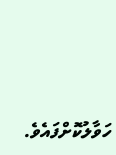ހަވާލުކޮށްފައެވެ.